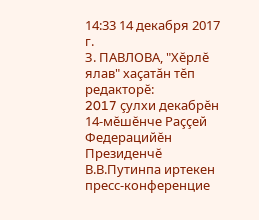14:33 14 декабря 2017 г.
З. ПАВЛОВА, "Хĕрлĕ ялав" хаçатăн тĕп редакторĕ:
2017 çулхи декабрĕн 14-мĕшĕнче Раççей Федерацийĕн Президенчĕ В.В.Путинпа иртекен пресс-конференцие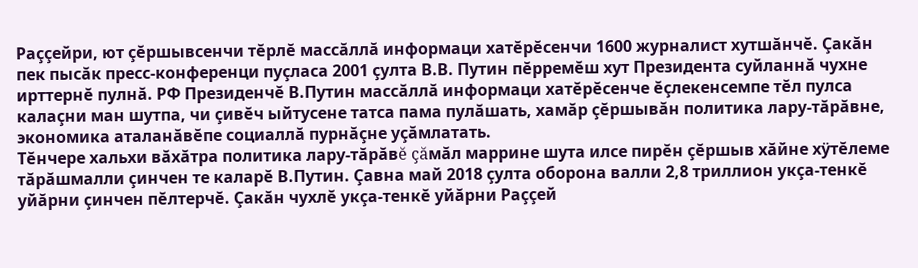Раççейри, ют çĕршывсенчи тĕрлĕ массăллă информаци хатĕрĕсенчи 1600 журналист хутшăнчĕ. Çакăн пек пысăк пресс-конференци пуçласа 2001 çулта В.В. Путин пĕрремĕш хут Президента суйланнă чухне ирттернĕ пулнă. РФ Президенчĕ В.Путин массăллă информаци хатĕрĕсенче ĕçлекенсемпе тĕл пулса калаçни ман шутпа, чи çивĕч ыйтусене татса пама пулăшать, хамăр çĕршывăн политика лару-тăрăвне, экономика аталанăвĕпе социаллă пурнăçне уçăмлатать.
Тĕнчере хальхи вăхăтра политика лару-тăрăвĕ çăмăл маррине шута илсе пирĕн çĕршыв хăйне хÿтĕлеме тăрăшмалли çинчен те каларĕ В.Путин. Çавна май 2018 çулта оборона валли 2,8 триллион укçа-тенкĕ уйăрни çинчен пĕлтерчĕ. Çакăн чухлĕ укçа-тенкĕ уйăрни Раççей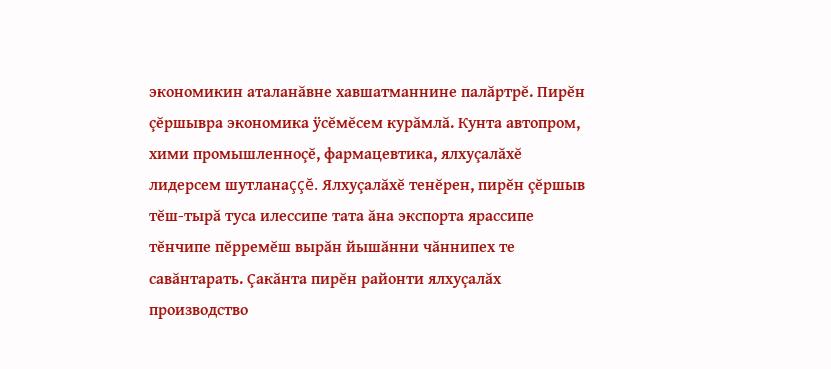экономикин аталанăвне хавшатманнине палăртрĕ. Пирĕн çĕршывра экономика ÿсĕмĕсем курăмлă. Кунта автопром, хими промышленноçĕ, фармацевтика, ялхуçалăхĕ лидерсем шутланаççĕ. Ялхуçалăхĕ тенĕрен, пирĕн çĕршыв тĕш-тырă туса илессипе тата ăна экспорта ярассипе тĕнчипе пĕрремĕш вырăн йышăнни чăннипех те савăнтарать. Çакăнта пирĕн районти ялхуçалăх производство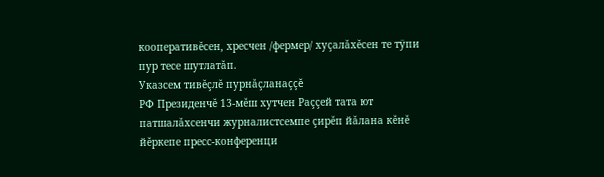кооперативĕсен, хресчен /фермер/ хуçалăхĕсен те тÿпи пур тесе шутлатăп.
Указсем тивĕçлĕ пурнăçланаççĕ
РФ Президенчĕ 13-мĕш хутчен Раççей тата ют патшалăхсенчи журналистсемпе çирĕп йăлана кĕнĕ йĕркепе пресс-конференци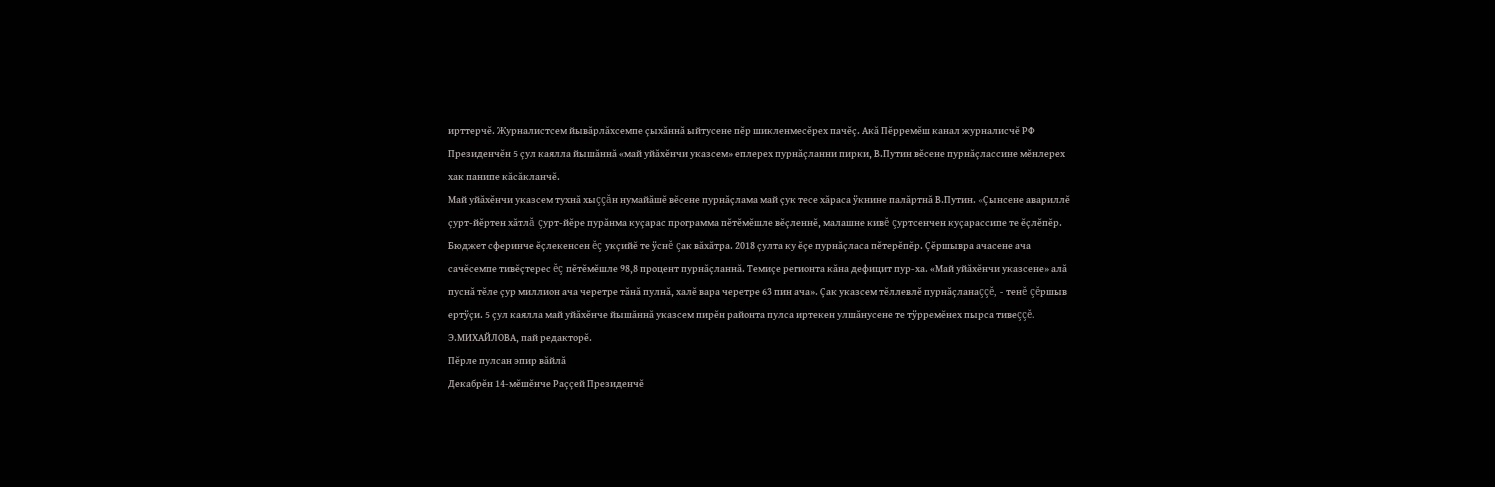ирттерчĕ. Журналистсем йывăрлăхсемпе çыхăннă ыйтусене пĕр шикленмесĕрех пачĕç. Акă Пĕрремĕш канал журналисчĕ РФ Президенчĕн 5 çул каялла йышăннă «май уйăхĕнчи указсем» еплерех пурнăçланни пирки, В.Путин вĕсене пурнăçлассине мĕнлерех хак панипе кăсăкланчĕ.
Май уйăхĕнчи указсем тухнă хыççăн нумайăшĕ вĕсене пурнăçлама май çук тесе хăраса ÿкнине палăртнă В.Путин. «Çынсене авариллĕ çурт-йĕртен хăтлă çурт-йĕре пурăнма куçарас программа пĕтĕмĕшле вĕçленнĕ, малашне кивĕ çуртсенчен куçарассипе те ĕçлĕпĕр. Бюджет сферинче ĕçлекенсен ĕç укçийĕ те ÿснĕ çак вăхăтра. 2018 çулта ку ĕçе пурнăçласа пĕтерĕпĕр. Çĕршывра ачасене ача сачĕсемпе тивĕçтерес ĕç пĕтĕмĕшле 98,8 процент пурнăçланнă. Темиçе регионта кăна дефицит пур-ха. «Май уйăхĕнчи указсене» алă пуснă тĕле çур миллион ача черетре тăнă пулнă, халĕ вара черетре 63 пин ача». Çак указсем тĕллевлĕ пурнăçланаççĕ, - тенĕ çĕршыв ертÿçи. 5 çул каялла май уйăхĕнче йышăннă указсем пирĕн районта пулса иртекен улшăнусене те тÿрремĕнех пырса тивеççĕ.
Э.МИХАЙЛОВА, пай редакторĕ.
Пĕрле пулсан эпир вăйлă
Декабрĕн 14-мĕшĕнче Раççей Президенчĕ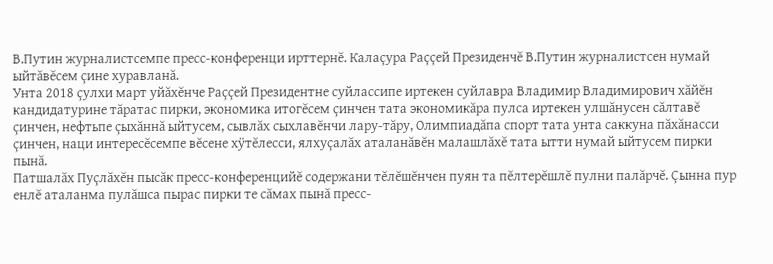В.Путин журналистсемпе пресс-конференци ирттернĕ. Калаçура Раççей Президенчĕ В.Путин журналистсен нумай ыйтăвĕсем çине хуравланă.
Унта 2018 çулхи март уйăхĕнче Раççей Президентне суйлассипе иртекен суйлавра Владимир Владимирович хăйĕн кандидатурине тăратас пирки, экономика итогĕсем çинчен тата экономикăра пулса иртекен улшăнусен сăлтавĕ çинчен, нефтьпе çыхăннă ыйтусем, сывлăх сыхлавĕнчи лару-тăру, Олимпиадăпа спорт тата унта саккуна пăхăнасси çинчен, наци интересĕсемпе вĕсене хÿтĕлесси, ялхуçалăх аталанăвĕн малашлăхĕ тата ытти нумай ыйтусем пирки пынă.
Патшалăх Пуçлăхĕн пысăк пресс-конференцийĕ содержани тĕлĕшĕнчен пуян та пĕлтерĕшлĕ пулни палăрчĕ. Çынна пур енлĕ аталанма пулăшса пырас пирки те сăмах пынă пресс-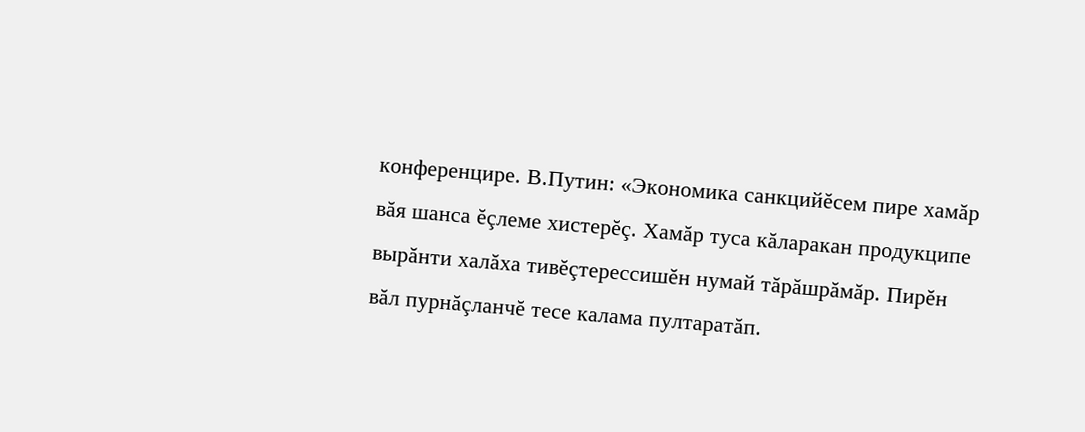конференцире. В.Путин: «Экономика санкцийĕсем пире хамăр вăя шанса ĕçлеме хистерĕç. Хамăр туса кăларакан продукципе вырăнти халăха тивĕçтерессишĕн нумай тăрăшрăмăр. Пирĕн вăл пурнăçланчĕ тесе калама пултаратăп.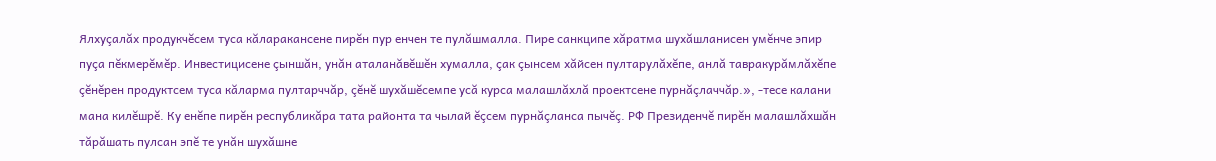Ялхуçалăх продукчĕсем туса кăларакансене пирĕн пур енчен те пулăшмалла. Пире санкципе хăратма шухăшланисен умĕнче эпир пуçа пĕкмерĕмĕр. Инвестицисене çыншăн, унăн аталанăвĕшĕн хумалла, çак çынсем хăйсен пултарулăхĕпе, анлă тавракурăмлăхĕпе çĕнĕрен продуктсем туса кăларма пултарччăр, çĕнĕ шухăшĕсемпе усă курса малашлăхлă проектсене пурнăçлаччăр.», -тесе калани мана килĕшрĕ. Ку енĕпе пирĕн республикăра тата районта та чылай ĕçсем пурнăçланса пычĕç. РФ Президенчĕ пирĕн малашлăхшăн тăрăшать пулсан эпĕ те унăн шухăшне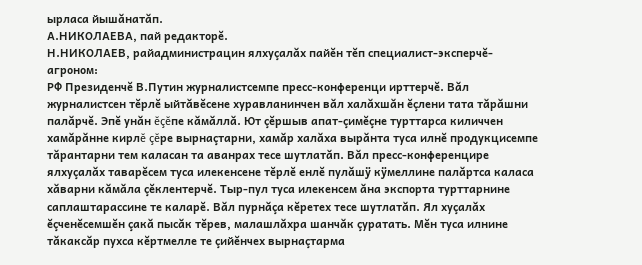ырласа йышăнатăп.
А.НИКОЛАЕВА, пай редакторĕ.
Н.НИКОЛАЕВ, райадминистрацин ялхуçалăх пайĕн тĕп специалист-эксперчĕ-агроном:
РФ Президенчĕ В.Путин журналистсемпе пресс-конференци ирттерчĕ. Вăл журналистсен тĕрлĕ ыйтăвĕсене хуравланинчен вăл халăхшăн ĕçлени тата тăрăшни палăрчĕ. Эпĕ унăн ĕçĕпе кăмăллă. Ют çĕршыв апат-çимĕçне турттарса киличчен хамăрăнне кирлĕ çĕре вырнаçтарни, хамăр халăха вырăнта туса илнĕ продукцисемпе тăрантарни тем каласан та аванрах тесе шутлатăп. Вăл пресс-конференцире ялхуçалăх таварĕсем туса илекенсене тĕрлĕ енлĕ пулăшÿ кÿмеллине палăртса каласа хăварни кăмăла çĕклентерчĕ. Тыр-пул туса илекенсем ăна экспорта турттарнине саплаштарассине те каларĕ. Вăл пурнăçа кĕретех тесе шутлатăп. Ял хуçалăх ĕçченĕсемшĕн çакă пысăк тĕрев, малашлăхра шанчăк çуратать. Мĕн туса илнине тăкаксăр пухса кĕртмелле те çийĕнчех вырнаçтарма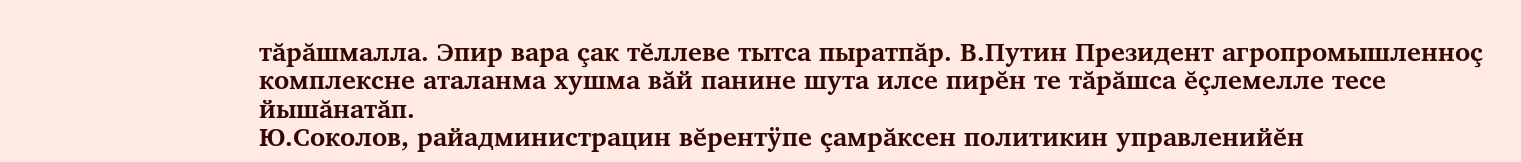тăрăшмалла. Эпир вара çак тĕллеве тытса пыратпăр. В.Путин Президент агропромышленноç комплексне аталанма хушма вăй панине шута илсе пирĕн те тăрăшса ĕçлемелле тесе йышăнатăп.
Ю.Соколов, райадминистрацин вĕрентÿпе çамрăксен политикин управленийĕн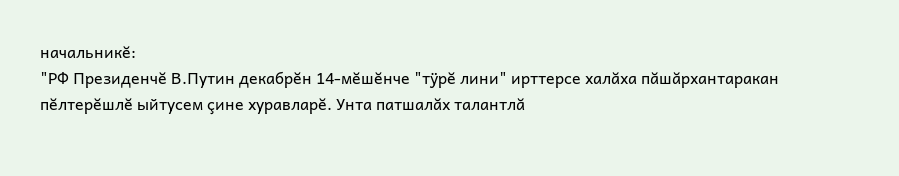начальникĕ:
"РФ Президенчĕ В.Путин декабрĕн 14-мĕшĕнче "тÿрĕ лини" ирттерсе халăха пăшăрхантаракан пĕлтерĕшлĕ ыйтусем çине хуравларĕ. Унта патшалăх талантлă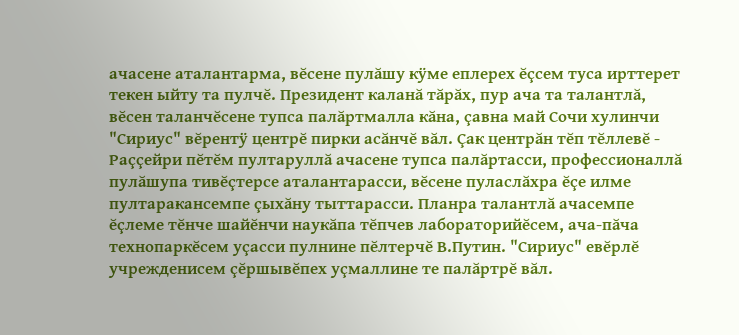ачасене аталантарма, вĕсене пулăшу кÿме еплерех ĕçсем туса ирттерет текен ыйту та пулчĕ. Президент каланă тăрăх, пур ача та талантлă, вĕсен таланчĕсене тупса палăртмалла кăна, çавна май Сочи хулинчи "Сириус" вĕрентÿ центрĕ пирки асăнчĕ вăл. Çак центрăн тĕп тĕллевĕ - Раççейри пĕтĕм пултаруллă ачасене тупса палăртасси, профессионаллă пулăшупа тивĕçтерсе аталантарасси, вĕсене пуласлăхра ĕçе илме пултаракансемпе çыхăну тыттарасси. Планра талантлă ачасемпе ĕçлеме тĕнче шайĕнчи наукăпа тĕпчев лабораторийĕсем, ача-пăча технопаркĕсем уçасси пулнине пĕлтерчĕ В.Путин. "Сириус" евĕрлĕ учрежденисем çĕршывĕпех уçмаллине те палăртрĕ вăл.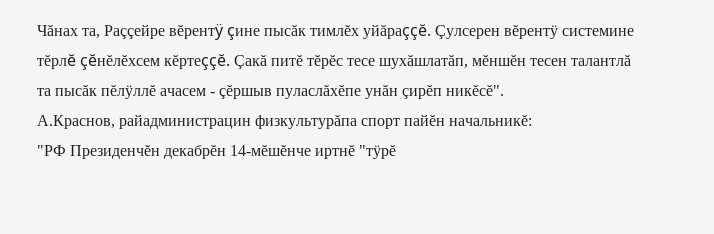Чăнах та, Раççейре вĕрентÿ çине пысăк тимлĕх уйăраççĕ. Çулсерен вĕрентÿ системине тĕрлĕ çĕнĕлĕхсем кĕртеççĕ. Çакă питĕ тĕрĕс тесе шухăшлатăп, мĕншĕн тесен талантлă та пысăк пĕлÿллĕ ачасем - çĕршыв пуласлăхĕпе унăн çирĕп никĕсĕ".
А.Краснов, райадминистрацин физкультурăпа спорт пайĕн начальникĕ:
"РФ Президенчĕн декабрĕн 14-мĕшĕнче иртнĕ "тÿрĕ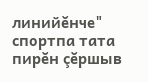линийĕнче" спортпа тата пирĕн çĕршыв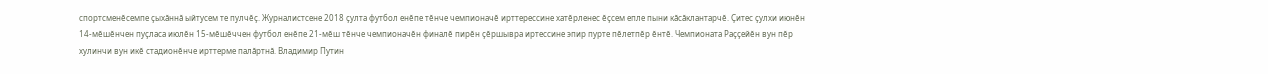спортсменĕсемпе çыхăннă ыйтусем те пулчĕç. Журналистсене 2018 çулта футбол енĕпе тĕнче чемпионачĕ ирттерессине хатĕрленес ĕçсем епле пыни кăсăклантарчĕ. Çитес çулхи июнĕн 14-мĕшĕнчен пуçласа июлĕн 15-мĕшĕччен футбол енĕпе 21-мĕш тĕнче чемпионачĕн финалĕ пирĕн çĕршывра иртессине эпир пурте пĕлетпĕр ĕнтĕ. Чемпионата Раççейĕн вун пĕр хулинчи вун икĕ стадионĕнче ирттерме палăртнă. Владимир Путин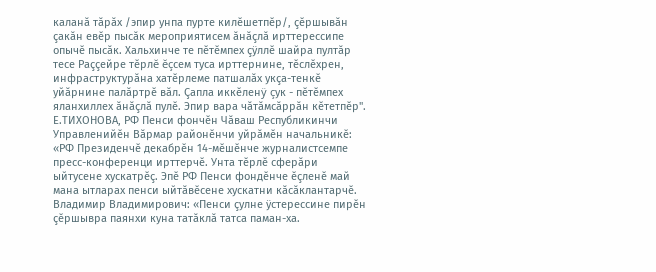каланă тăрăх /эпир унпа пурте килĕшетпĕр/, çĕршывăн çакăн евĕр пысăк мероприятисем ăнăçлă ирттерессипе опычĕ пысăк. Хальхинче те пĕтĕмпех çÿллĕ шайра пултăр тесе Раççейре тĕрлĕ ĕçсем туса ирттернине, тĕслĕхрен, инфраструктурăна хатĕрлеме патшалăх укçа-тенкĕ уйăрнине палăртрĕ вăл. Çапла иккĕленÿ çук - пĕтĕмпех яланхиллех ăнăçлă пулĕ. Эпир вара чăтăмсăррăн кĕтетпĕр".
Е.ТИХОНОВА, РФ Пенси фончĕн Чăваш Республикинчи Управленийĕн Вăрмар районĕнчи уйрăмĕн начальникĕ:
«РФ Президенчĕ декабрĕн 14-мĕшĕнче журналистсемпе пресс-конференци ирттерчĕ. Унта тĕрлĕ сферăри ыйтусене хускатрĕç. Эпĕ РФ Пенси фондĕнче ĕçленĕ май мана ытларах пенси ыйтăвĕсене хускатни кăсăклантарчĕ. Владимир Владимирович: «Пенси çулне ÿстерессине пирĕн çĕршывра паянхи куна татăклă татса паман-ха.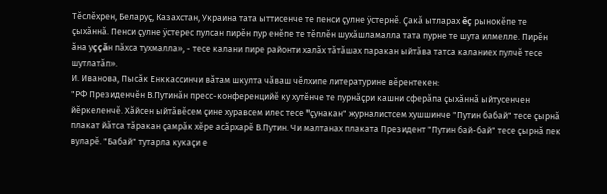Тĕслĕхрен, Беларуç, Казахстан, Украина тата ыттисенче те пенси çулне ÿстернĕ. Çакă ытларах ĕç рынокĕпе те çыхăннă. Пенси çулне ÿстерес пулсан пирĕн пур енĕпе те тĕплĕн шухăшламалла тата пурне те шута илмелле. Пирĕн ăна уççăн пăхса тухмалла», - тесе калани пире районти халăх тăтăшах паракан ыйтăва татса каланиех пулчĕ тесе шутлатăп».
И. Иванова, Пысăк Енккассинчи вăтам шкулта чăваш чĕлхипе литературине вĕрентекен:
"РФ Президенчĕн В.Путинăн пресс-конференцийĕ ку хутĕнче те пурнăçри кашни сферăпа çыхăннă ыйтусенчен йĕркеленчĕ. Хăйсен ыйтăвĕсем çине хуравсем илес тесе "çунакан" журналистсем хушшинче "Путин бабай" тесе çырнă плакат йăтса тăракан çамрăк хĕре асăрхарĕ В.Путин. Чи малтанах плаката Президент "Путин бай-бай" тесе çырнă пек вуларĕ. "Бабай" тутарла кукаçи е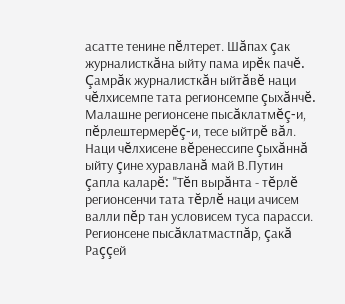асатте тенине пĕлтерет. Шăпах çак журналисткăна ыйту пама ирĕк пачĕ. Çамрăк журналисткăн ыйтăвĕ наци чĕлхисемпе тата регионсемпе çыхăнчĕ. Малашне регионсене пысăклатмĕç-и, пĕрлештермерĕç-и, тесе ыйтрĕ вăл. Наци чĕлхисене вĕренессипе çыхăннă ыйту çине хуравланă май В.Путин çапла каларĕ: "Тĕп вырăнта - тĕрлĕ регионсенчи тата тĕрлĕ наци ачисем валли пĕр тан условисем туса парасси. Регионсене пысăклатмастпăр, çакă Раççей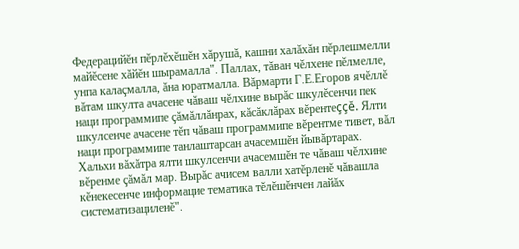Федерацийĕн пĕрлĕхĕшĕн хăрушă, кашни халăхăн пĕрлешмелли майĕсене хăйĕн шырамалла". Паллах, тăван чĕлхене пĕлмелле, унпа калаçмалла, ăна юратмалла. Вăрмарти Г.Е.Егоров ячĕллĕ вăтам шкулта ачасене чăваш чĕлхине вырăс шкулĕсенчи пек наци программипе çăмăллăнрах, кăсăклăрах вĕрентеççĕ. Ялти шкулсенче ачасене тĕп чăваш программипе вĕрентме тивет, вăл наци программипе танлаштарсан ачасемшĕн йывăртарах. Хальхи вăхăтра ялти шкулсенчи ачасемшĕн те чăваш чĕлхине вĕренме çăмăл мар. Вырăс ачисем валли хатĕрленĕ чăвашла кĕнекесенче информацие тематика тĕлĕшĕнчен лайăх систематизациленĕ".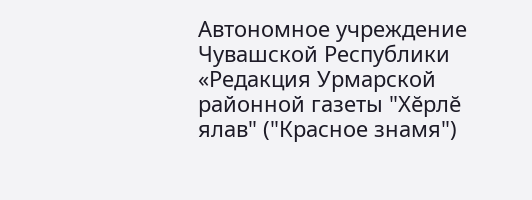Автономное учреждение Чувашской Республики «Редакция Урмарской районной газеты "Хĕрлĕ ялав" ("Красное знамя")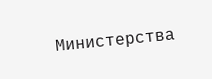Министерства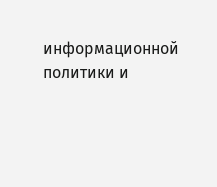информационной политики и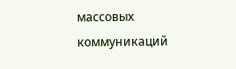массовых коммуникаций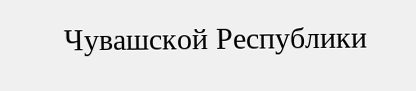Чувашской Республики